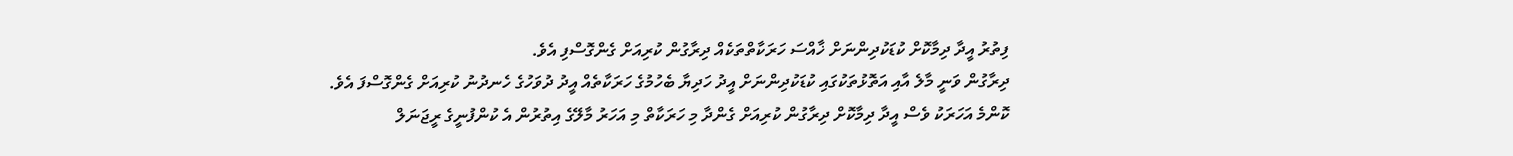ފިތުރު އީދާ ދިމާކޮށް ކުޑަކުދިންނަށް ޚާއްސަ ހަރަކާތްތަކެއް ދިރާގުން ކުރިއަށް ގެންގޮސްފި އެވެ.
ދިރާގުން ވަނީ މާލެ އާއި އަތޮޅުތަކުގައި ކުޑަކުދިންނަށް އީދު ހަދިޔާ ބެހުމުގެ ހަރަކާތެއް އީދު ދުވަހުގެ ހެނދުނު ކުރިއަށް ގެންގޮސްފަ އެވެ.
ކޮންމެ އަހަރަކު ވެސް އީދާ ދިމާކޮށް ދިރާގުން ކުރިއަށް ގެންދާ މި ހަރަކާތް މި އަހަރު މާލޭގެ އިތުރުން އެ ކުންފުނީގެ ރީޖަނަލް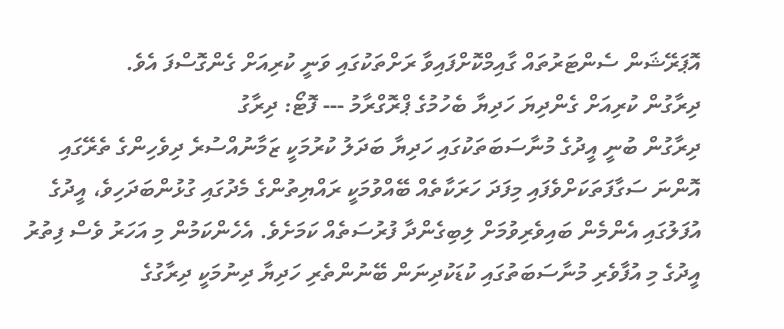އޮޕަރޭޝަން ސެންޓަރުތައް ގާއިމްކޮށްފައިވާ ރަށްތަކުގައި ވަނީ ކުރިއަށް ގެންގޮސްފަ އެވެ.
ދިރާގުން ކުރިއަށް ގެންދިޔަ ހަދިޔާ ބެހުމުގެ ޕްރޮގްރާމު --- ފޮޓޯ: ދިރާގު
ދިރާގުން ބުނީ އީދުގެ މުނާސަބަތަކުގައި ހަދިޔާ ބަދަލު ކުރުމަކީ ޒަމާނުއްސުރެ ދިވެހިންގެ ތެރޭގައި އޮންނަ ސަގާފަތަކަށްވެފައި މިފަދަ ހަރަކާތެއް ބޭއްވުމަކީ ރައްޔިތުންގެ މެދުގައި ގުޅުންބަދަހިވެ، އީދުގެ އުފަލުގައި އެންމެން ބައިވެރިވުމަށް ލިބިގެންދާ ފުރުސަތެއް ކަމަށެވެ. އެހެންކަމުން މި އަހަރު ވެސް ފިތުރު އީދުގެ މި އުފާވެރި މުނާސަބަތުގައި ކުޑަކުދިނަން ބޭނުންތެރި ހަދިޔާ ދިނުމަކީ ދިރާގުގެ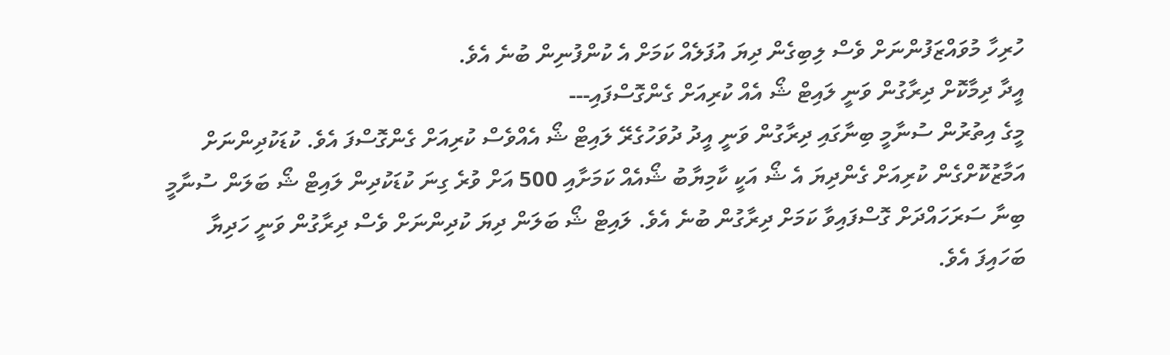ހުރިހާ މުވައްޒަފުންނަށް ވެސް ލިބިގެން ދިޔަ އުފަލެއް ކަމަށް އެ ކުންފުނިން ބުނެ އެވެ.
އީދާ ދިމާކޮށް ދިރާގުން ވަނީ ލައިޓް ޝޯ އެއް ކުރިއަށް ގެންގޮސްފައި---
މީގެ އިތުރުން ސުނާމީ ބިނާގައި ދިރާގުން ވަނީ އީދު ދުވަހުގެރޭ ލައިޓް ޝޯ އެއްވެސް ކުރިއަށް ގެންގޮސްފަ އެވެ. ކުޑަކުދިންނަށް އަމާޒުކޮށްގެން ކުރިއަށް ގެންދިޔަ އެ ޝޯ އަކީ ކާމިޔާބު ޝޯއެއް ކަމަށާއި 500 އަށް ވުރެ ގިނަ ކުޑަކުދިން ލައިޓް ޝޯ ބަލަން ސުނާމީ ބިނާ ސަރަހައްދަށް ގޮސްފައިވާ ކަމަށް ދިރާގުން ބުނެ އެވެ. ލައިޓް ޝޯ ބަލަން ދިޔަ ކުދިންނަށް ވެސް ދިރާގުން ވަނީ ހަދިޔާ ބަހައިފަ އެވެ.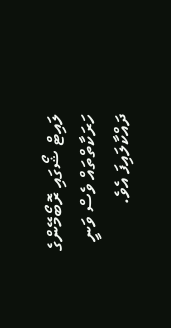ލައިޓް ޝޯގައި ރޮބޯމޭންގެ ހަރަކާތްތައް ވެސް ވަނީ ދައްކާލައިފަ އެވެ.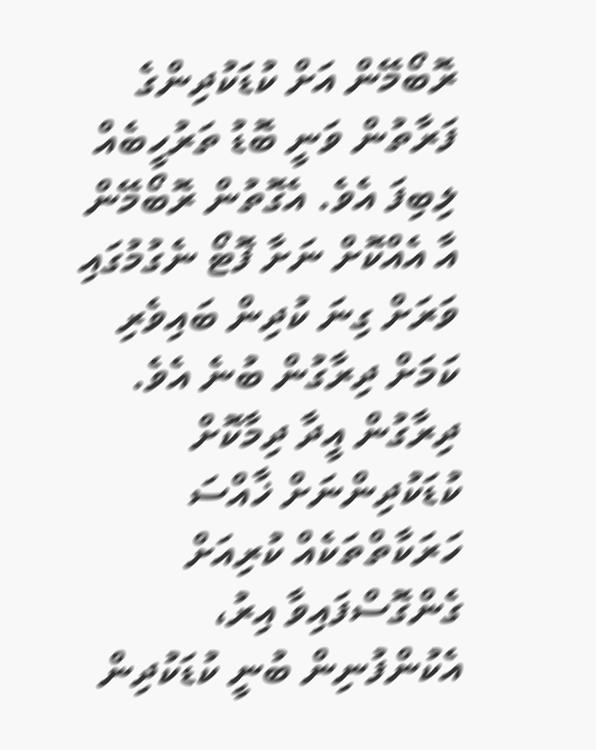ރޮބޯމޭން އަށް ކުޑަކުދިންގެ ފަރާތުން ވަނީ ބޮޑު ތަރުހީބެއް ލިބިފަ އެވެ. އެގޮތުން ރޮބޯމޭން އާ އެއްކޮށް ނަށާ ފޮޓޯ ނެގުމުގައި ވަރަށް ގިނަ ކުދިން ބައިވެރި ކަމަށް ދިރާގުން ބުނެ އެވެ.
ދިރާގުން އީދާ ދިމާކޮށް ކުޑަކުދިންނަށް ޚާއްސަ ހަރަކާތްތަކެއް ކުރިއަށް ގެންގޮސްފައިވާ އިރު، އެކުންފުނިން ބުނީ ކުޑަކުދިން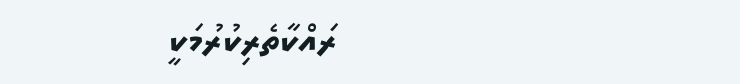ރައްކާތެރިކުރުމަކީ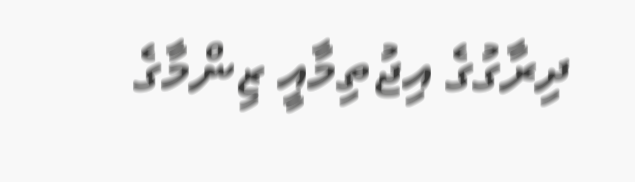ދިރާގުގެ އިޖުތިމާއީ ޒިންމާގެ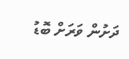ދަށުން ވަރަށް ބޮޑު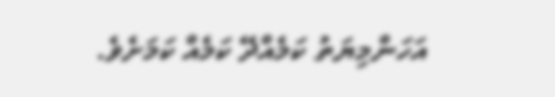އަހަންމިޔަތު ކަމެއްދޭ ކަމެއް ކަމަށެވެ.